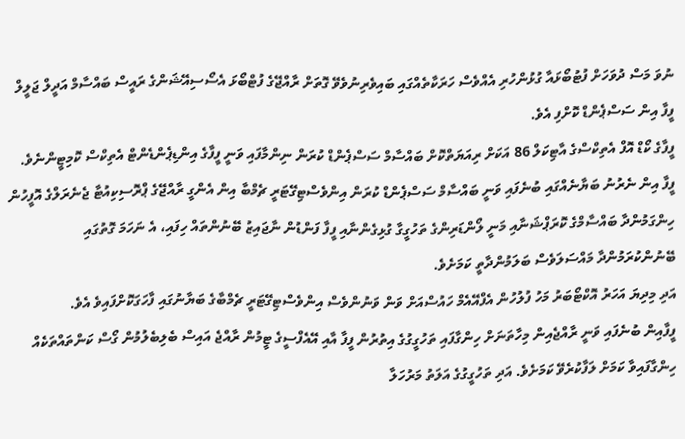ނުވަ މަސް ދުވަހަށް ފުޓުބޯޅައާ ގުޅުންހުރި އެއްވެސް ހަރަކާތެއްގައި ބައިވެރިނުވެވޭ ގޮތަށް ރާއްޖޭގެ ފުޓްބޯޅަ އެސޯސިއޭޝަންގެ ރައީސް ބައްސާމް އަދީލް ޖަލީލް ފީފާ އިން ސަސްޕެންޑް ކޮށްފި އެވެ.
ފީފާގެ ކޯޑް އޮފް އެތިކްސްގެ އާޓިކަލް 86 އަކަށް ރިއަޔަތްކޮށް ބައްސާމް ސަސްޕެންޑް ކުރަން ނިންމާފައި ވަނީ ފީފާގެ އިންޑިޕެންޑެންޓް އެތިކްސް ކޮމިޓީންނެވެ.
ފީފާ އިން ނެރުނު ބަޔާނެއްގައި ބުނެފައި ވަނީ ބައްސާމް ސަސްޕެންޑް ކުރަން އިންވެސްޓިގޭޓަރީ ޗެމްބާ އިން އެންގީ ރާއްޖޭގެ ޕްރޮސިކިއުޓާ ޖެނެރަލްގެ އޮފީހުން ހިންގަމުންދާ ބައްސާމްގެ ކޮރަޕްޝަނާއި މަނީ ލޯންޑަރިންގެ ތަހުގީގާ ގުޅިގެންނާއި ފީފާ ފަންޑުން ނާޖައިޒު ބޭނުންތައް ހިފައި، އެ ނަހަމަ ގޮތުގައި ބޭނުންކުރަމުންދާ މައްސަލަވެސް ބަލަމުންދާތީ ކަމަށެވެ.
އަދި މިދިޔަ އަހަރު އޮކްޓޯބަރު މަހު ފުލުހުން އެފްއޭއެމް ހައުސްއަށް ވަން ވަނުންވެސް އިންވެސްޓިގޭޓަރީ ޗެމްބާގެ ބަޔާނުގައި ފާހަގަކޮށްފައިވެ އެވެ.
ފީފާއިން ބުނެފައި ވަނީ ރާއްޖެއިން މިހާތަނަށް ހިންގާފައި ތަހުގީގުގެ އިތުރުން ފީފާ އާއި އޭއެފްސީގެ ޓީމުން ރާއްޖެ އައިސް ބެލިބެލުމުން ގޯސް ކަންތައްތަކެއް ހިންގާފައިވާ ކަމަށް ލަފާކުރެވޭ ކަމަށެވެ. އަދި ތަހުގީގުގެ އަލަތު މަރުހަލާ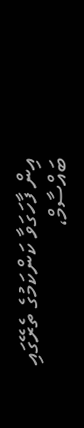އިން ފާހަގަވާ ކަންކަމުގެ ތެރޭގައި ބައްސާމް،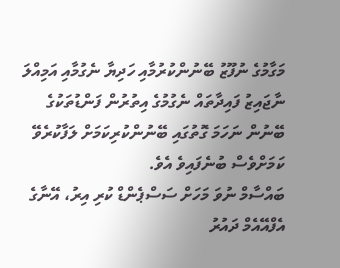މަގާމުގެ ނުފޫޒު ބޭނުންކުރުމާއި ހަދިޔާ ނެގުމާއި އަމިއްލަ ނާޖައިޒު ފައިދާތައް ނެގުމުގެ އިތުރުން ފަންޑުތަކުގެ ބޭނުން ނަހަމަ ގޮތުގައި ބޭނުންކުރިކަމަށް ލަފާކުރެވޭ ކަމަށްވެސް ބުނެފައިވެ އެވެ.
ބައްސާމް ނުވަ މަހަށް ސަސްޕެންޑް ކުރި އިރު، އޭނާގެ އެފްއޭއެމް ދައުރު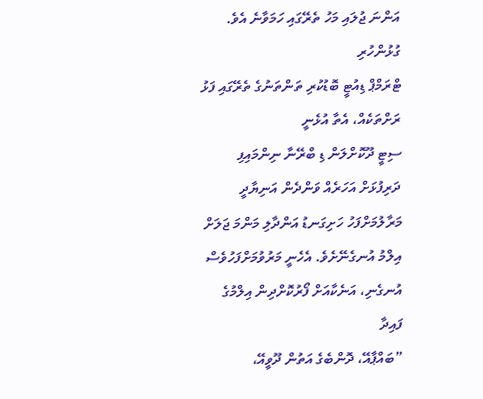އަންނަ ޖުލައި މަހު ތެރޭގައި ހަމަވާނެ އެވެ.
ގުޅުންހުރި
ޓްރަމްޕް ޑިއުޓީ ބޮޑުކުރި ތަންތަނުގެ ތެރޭގައި ފަޅު ރަށްތަކެއް، އެތާ އުޅެނީ
ސިޓީ ދޫކޮށްލަން ޑި ބްރޭނާ ނިންމައިފި
ދަރިފުޅަށް އަހަރެއް ވަންދެން އަނިޔާދީ މަރާލުމަށްފަހު ހަށިގަނޑު އަންދާލި މަންމަ ޖަލަށް
އިލްމު އުނގެނޭށެވެ. އެހެނީ މަރުވުމަށްފަހުވެސް އުނގެނި، އަނެކާއަށް ފޯރުކޮށްދިން އިލްމުގެ ފައިދާ
”ބައްޕާއޭ، ދޮންބެގެ އަތުން ދޫވީއޭ،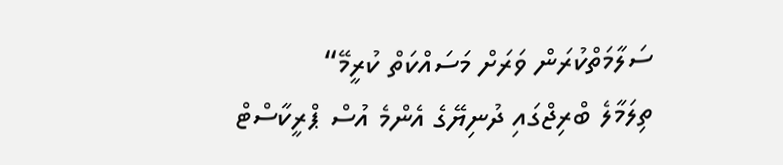ސަލާމަތްކުރަން ވަރަށް މަސައްކަތް ކުރީމޭ“
ތިލަމާލެ ބްރިޖްގައި ދުނިޔޭގެ އެންމެ އުސް ޕްރީކާސްޓް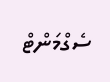ސެގްމަންޓް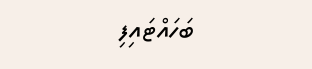ބަހައްޓައިފި